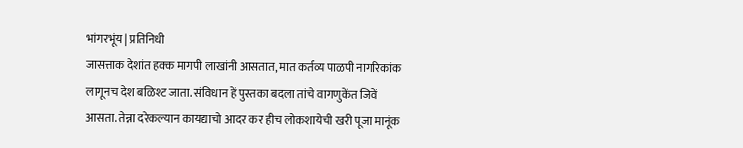भांगरभूंय | प्रतिनिधी
जासत्ताक देशांत हक्क मागपी लाखांनी आसतात, मात कर्तव्य पाळपी नागरिकांक लागूनच देश बळिश्ट जाता. संविधान हें पुस्तका बदला तांचे वागणुकेंत जिवें आसता. तेन्ना दरेकल्यान कायद्याचो आदर कर हीच लोकशायेची खरी पूजा मानूंक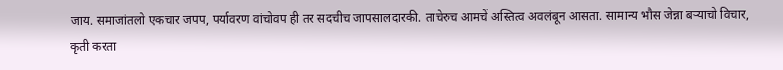जाय. समाजांतलो एकचार जपप, पर्यावरण वांचोवप ही तर सदचीच जापसालदारकी. ताचेरुच आमचें अस्तित्व अवलंबून आसता. सामान्य भौस जेन्ना बऱ्याचो विचार, कृती करता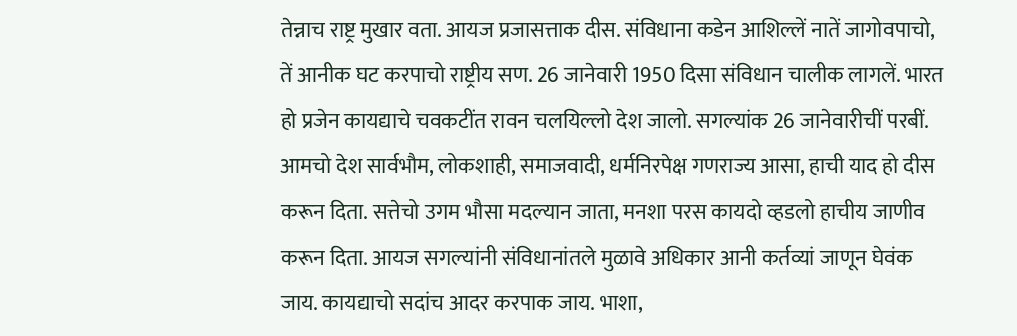तेन्नाच राष्ट्र मुखार वता. आयज प्रजासत्ताक दीस. संविधाना कडेन आशिल्लें नातें जागोवपाचो, तें आनीक घट करपाचो राष्ट्रीय सण. 26 जानेवारी 1950 दिसा संविधान चालीक लागलें. भारत हो प्रजेन कायद्याचे चवकटींत रावन चलयिल्लो देश जालो. सगल्यांक 26 जानेवारीचीं परबीं.
आमचो देश सार्वभौम, लोकशाही, समाजवादी, धर्मनिरपेक्ष गणराज्य आसा, हाची याद हो दीस करून दिता. सत्तेचो उगम भौसा मदल्यान जाता, मनशा परस कायदो व्हडलो हाचीय जाणीव करून दिता. आयज सगल्यांनी संविधानांतले मुळावे अधिकार आनी कर्तव्यां जाणून घेवंक जाय. कायद्याचो सदांच आदर करपाक जाय. भाशा,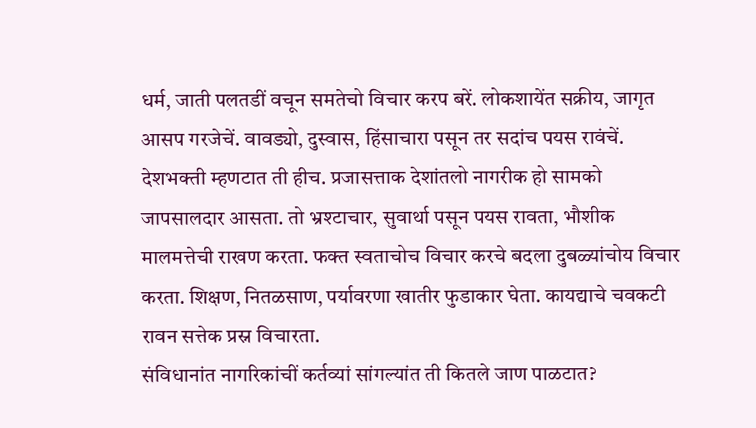धर्म, जाती पलतडीं वचून समतेचो विचार करप बरें. लोकशायेंत सक्रीय, जागृत आसप गरजेचें. वावड्यो, दुस्वास, हिंसाचारा पसून तर सदांच पयस रावंचें. देशभक्ती म्हणटात ती हीच. प्रजासत्ताक देशांतलो नागरीक हो सामको जापसालदार आसता. तो भ्रश्टाचार, सुवार्था पसून पयस रावता, भौशीक मालमत्तेची राखण करता. फक्त स्वताचोच विचार करचे बदला दुबळ्यांचोय विचार करता. शिक्षण, नितळसाण, पर्यावरणा खातीर फुडाकार घेता. कायद्याचे चवकटी रावन सत्तेक प्रस्न विचारता.
संविधानांत नागरिकांचीं कर्तव्यां सांगल्यांत ती कितले जाण पाळटात?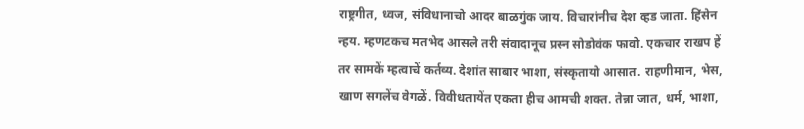राष्ट्रगीत, ध्वज, संविधानाचो आदर बाळगुंक जाय. विचारांनीच देश व्हड जाता. हिंसेन न्हय. म्हणटकच मतभेद आसले तरी संवादानूच प्रस्न सोडोवंक फावो. एकचार राखप हें तर सामकें म्हत्वाचें कर्तव्य. देशांत साबार भाशा, संस्कृतायो आसात. राहणीमान, भेस, खाण सगलेंच वेगळें. विवीधतायेंत एकता हीच आमची शक्त. तेन्ना जात, धर्म, भाशा,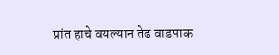प्रांत हाचे वयल्यान तेढ वाडपाक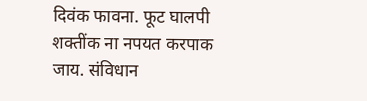दिवंक फावना. फूट घालपी शक्तींक ना नपयत करपाक जाय. संविधान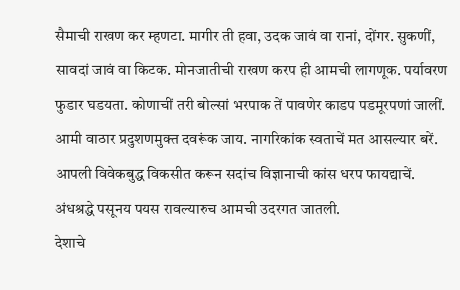सैमाची राखण कर म्हणटा. मागीर ती हवा, उदक जावं वा रानां, दोंगर. सुकणीं, सावदां जावं वा किटक. मोनजातीची राखण करप ही आमची लागणूक. पर्यावरण फुडार घडयता. कोणाचीं तरी बोल्सां भरपाक तें पावणेर काडप पडमूरपणां जालीं. आमी वाठार प्रदुशणमुक्त दवरूंक जाय. नागरिकांक स्वताचें मत आसल्यार बरें. आपली विवेकबुद्ध विकसीत करून सदांच विज्ञानाची कांस धरप फायद्याचें. अंधश्रद्धे पसूनय पयस रावल्यारुच आमची उदरगत जातली.
देशाचे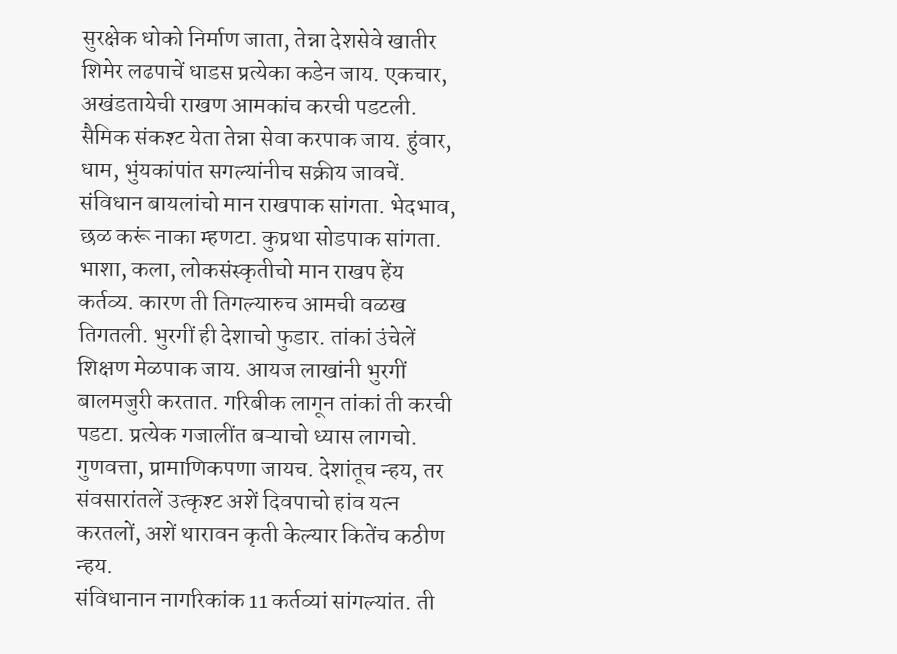सुरक्षेक धोको निर्माण जाता, तेन्ना देशसेवे खातीर शिमेर लढपाचें धाडस प्रत्येका कडेन जाय. एकचार, अखंडतायेची राखण आमकांच करची पडटली. सैमिक संकश्ट येता तेन्ना सेवा करपाक जाय. हुंवार, धाम, भुंयकांपांत सगल्यांनीच सक्रीय जावचें. संविधान बायलांचो मान राखपाक सांगता. भेदभाव, छळ करूं नाका म्हणटा. कुप्रथा सोडपाक सांगता. भाशा, कला, लोकसंस्कृतीचो मान राखप हेंय कर्तव्य. कारण ती तिगल्यारुच आमची वळख तिगतली. भुरगीं ही देशाचो फुडार. तांकां उंचेलें शिक्षण मेळपाक जाय. आयज लाखांनी भुरगीं बालमजुरी करतात. गरिबीक लागून तांकां ती करची पडटा. प्रत्येक गजालींत बऱ्याचो ध्यास लागचो. गुणवत्ता, प्रामाणिकपणा जायच. देशांतूच न्हय, तर संवसारांतलें उत्कृश्ट अशें दिवपाचो हांव यत्न करतलों, अशें थारावन कृती केल्यार कितेंच कठीण न्हय.
संविधानान नागरिकांक 11 कर्तव्यां सांगल्यांत. ती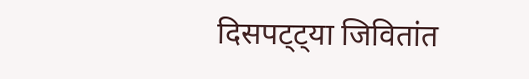दिसपट्ट्या जिवितांत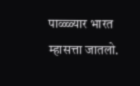पाळ्ळ्यार भारत म्हासत्ता जातलो.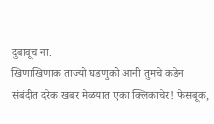दुबावूच ना.
खिणाखिणाक ताज्यो घडणुको आनी तुमचे कडेन संबंदीत दरेक खबर मेळयात एका क्लिकाचेर! फेसबूक,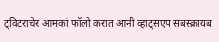ट्विटराचेर आमकां फॉलो करात आनी व्हाट्सएप सबस्क्रायब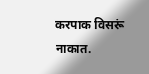करपाक विसरूं नाकात.